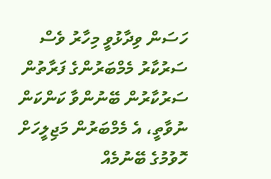ހަސަން ވިދާޅުވީ މިހާރު ވެސް ސަރުކާރު މެމްބަރުންގެ ފަރާތުން ސަރުކާރުން ބޭނުންވާ ކަންކަން ނުވާތީ، އެ މެމްބަރުން މަޖިލީހަށް ހޮވުމުގެ ބޭނުމެއް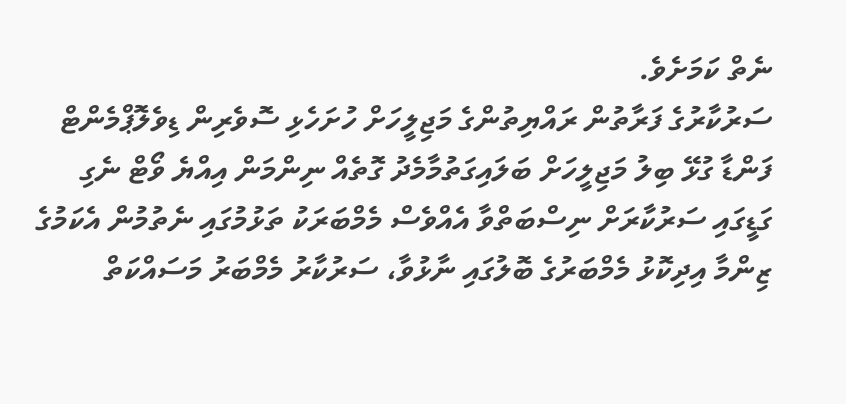ނެތް ކަމަށެވެ.
ސަރުކާރުގެ ފަރާތުން ރައްޔިތުންގެ މަޖިލީހަށް ހުށަހެޅި ސޮވެރިން ޑިވެލޮޕްމެންޓް ފަންޑާ ގުޅޭ ބިލު މަޖިލީހަށް ބަލައިގަތުމާމެދު ގޮތެއް ނިންމަން އިއްޔެ ވޯޓް ނެގި ގަޑީގައި ސަރުކާރަށް ނިސްބަތްވާ އެއްވެސް މެމްބަރަކު ތަޅުމުގައި ނެތުމުން އެކަމުގެ ޒިންމާ އިދިކޮޅު މެމްބަރުގެ ބޮލުގައި ނާޅުވާ، ސަރުކާރު މެމްބަރު މަސައްކަތް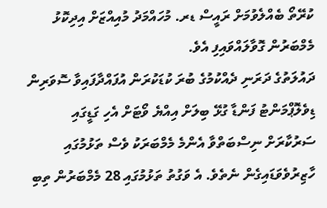ކުރޭތޯ ބެއްލެވުމަށް ރައީސް ޑރ. މުހައްމަދު މުއިއްޒަށް އިދިކޮޅު މެމްބަރުން ގޮވާލައްވައިފި އެވެ.
ދައުލަތުގެ ދަރަނި ދެއްކުމުގެ ބުރަ ކުޑަކުރަން އުފައްދާފައިވާ ސޮވަރިން ޑިވެލޮޕްމަންޓު ފަންޑާ ގުޅޭ ބިލަށް އިއްޔެ ވޯޓަށް އެހި ގަޑީގައި ސަރުކާރަށް ނިސްބަތްވާ އެންމެ މެމްބަރަކު ވެސް ތަޅުމުގައި ހާޒިރުވެވަޑައިގެން ނެތެވެ. އެ ވަގުތު ތަޅުމުގައި 28 މެމްބަރުން ތިބި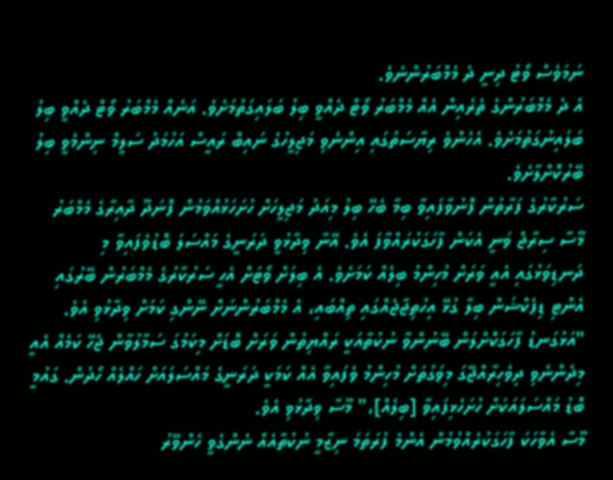ނަމަވެސް ވޯޓު ދިނީ ދެ މެމްބަރުންނެވެ.
އެ ދެ މެމްބަރުންގެ ތެރެއިން އެއް މެމްބަރު ވޯޓް ދެއްވީ ބިލު ބަލައިގަތުމަށެވެ. އަނެއް މެމްބަރު ވޯޓް ދެއްވީ ބިލު ބަލައިނުގަތުމަށެވެ. އެހެންވެ ރިޔާސަތުގައި އިންނެވި މަޖިލީހުގެ ނައިބް ރައީސް އަހުމަދު ސަލީމް ނިންމެވީ ބިލު ބޭރުކޮށްލާށެވެ.
ސަރުކާރުގެ ފަރާތުން ފޮނުވާފައިވާ ބިމާ ބެހޭ ބިލު މިއަދު މަޖިލީހަށް ހުށަހަޅުއްވަމުން ފޮނަދޫ ދާއިރާގެ މެމްބަރު މޫސާ ސިރާޖް ވަނީ އެކަން ފާހަގަކުރައްވާފަ އެވެ. އޭނާ ވިދާޅުވީ ދަރަނީގެ މައްސަލަ ބޮޑުވެފައިވާ މި ދަނޑިވަޅުގައި އެއީ ވަރަށް މުހިންމު ބިލެއް ކަމަށެވެ. އެ ބިލަށް ވޯޓަށް އެހީ ސަރުކާރުގެ މެމްބަރުން ބޭރުގައި އެންޓި ޑިފެކްޝަން ބިލާ ގުޅޭ އިހުތިޖާޖެއްގައި ތިއްބައި، އެ މެމްބަރުންނަށް ނޭންގި ކަމަށް ވިދާޅުވި އެވެ.
"އަޅުގަނޑު ފާހަގަކޮށްލަން ބޭނުންވާ ނުކުތާއަކީ ރައްޔިތުން ވަރަށް ބޮޑަށް މިކަމުގަ ސަމާލުވާން ޖެހޭ ކަމެއް އެއީ މިދެންނެވި ދިވެހިރާއްޖޭގަ މިވަގުތަށް މުހިންމު ވެފައިވާ އެއް ކަމަކީ ދަރަނީގެ މައްސަލައަށް ހައްލެއް ހޯދުން. ގައުމީ ބޮޑު މައްސަލައަކަށް ހުށަހެޅިފައިވާ [ބިލެއް]،" މޫސާ ވިދާޅުވި އެވެ.
މޫސާ އެވާހަކަ ފާހަގަކުރެއްވުމުން އެންމެ ފުރަތަމަ ނިޒާމީ ނުކުތާއެއް ނެންގެވީ ހެންވޭރު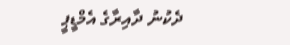ދެކުނު ދާއިރާގެ އެމްޑީޕީ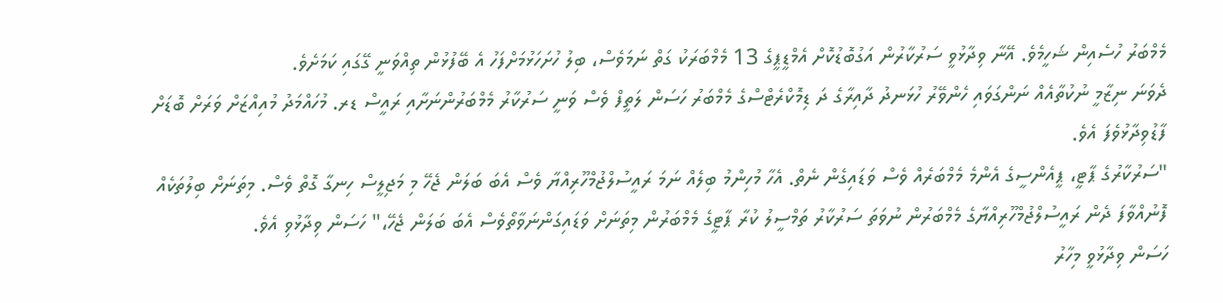މެމްބަރު ހުސެއިން ޝަހީމެވެ. އޭނާ ވިދާޅުވީ ސަރުކާރުން އަގުބޮޑުކޮށް އެމްޑީޕީގެ 13 މެމްބަރަކު ގަތް ނަމަވެސް، ބިލު ހުށަހަޅުމަށްފަހު އެ ބޭފުޅުން ތިއްވަނީ ގޭގައި ކަމަށެވެ.
ދެވަނަ ނިޒާމީ ނުކުތާއެއް ނަންގަވައި ހެންވޭރު ހުޅަނދު ދާއިރާގެ ދަ ޑިމޮކްރެޓްސްގެ މެމްބަރު ހަސަން ލަތީފް ވެސް ވަނީ ސަރުކާރު މެމްބަރުންނަށާއި ރައީސް ޑރ. މުހައްމަދު މުއިއްޒަށް ވަރަށް ބޮޑަށް ފާޑުވިދާޅުވެފަ އެވެ.
"ސަރުކާރުގެ ޕާޓީ، ޕީއެންސީގެ އެންމެ މެމްބަރެއް ވެސް ވަޑައިގެން ނެތް. އެހާ މުހިންމު ބިލެއް ނަމަ ރައީސުލްޖުމްހޫރިއްޔާ ވެސް އެބަ ބަލަން ޖެހޭ މި މަޖިލީސް ހިނގާ ގޮތް ވެސް. މިތަނަށް ބިލުތަކެއް ފޮނުއްވާފަ ދެން ރައީސުލްޖުމްހޫރިއްޔާގެ މެމްބަރުން ނުވަތަ ސަރުކާރު ތަމްސީލު ކުރާ ޕާޓީގެ މެމްބަރުން މިތަނަށް ވަޑައިގަންނަވާތޯވެސް އެބަ ބަލަން ޖެހޭ،" ހަސަން ވިދާޅުވި އެވެ.
ހަސަން ވިދާޅުވީ މިހާރު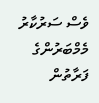ވެސް ސަރުކާރު މެމްބަރުންގެ ފަރާތުން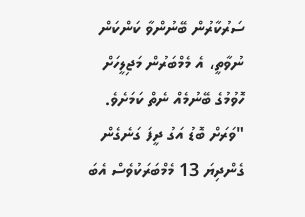ސަރުކާރުން ބޭނުންވާ ކަންކަން ނުވާތީ، އެ މެމްބަރުން މަޖިލީހަށް ހޮވުމުގެ ބޭނުމެއް ނެތް ކަމަށެވެ.
"ވަރަށް ބޮޑު އަގު ދީފަ ގަނެގެން ގެންދިޔަ 13 މެމްބަރަކުވެސް އެބަ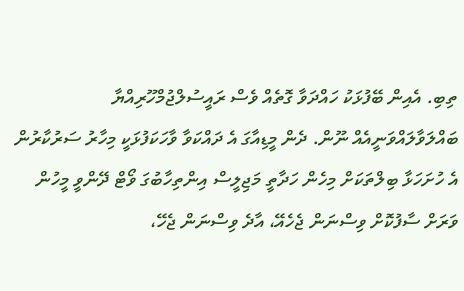ތިބި. އެއިން ބޭފުޅަކު ހައްދަވާ ގޮތެއް ވެސް ރައީސުލްޖުމްހޫރިއްޔާ ބައްލަވާލައްވަނީއެއް ނޫން. ދެން މީޑިއާގަ އެ ދައްކަވާ ވާހަކަފުޅަކީ މިހާރު ސަރުކާރުން އެ ހުށަހަޅާ ބިލްތަކަށް މިހެން ހަދާތީ މަޖިލީސް އިންތިހާބުގަ ވޯޓް ދޭންވީ މީހުން ވަރަށް ސާފުކޮށް ވިސްނަން ޖެހެއޭ، އާދެ ވިސްނަން ޖެހޭ،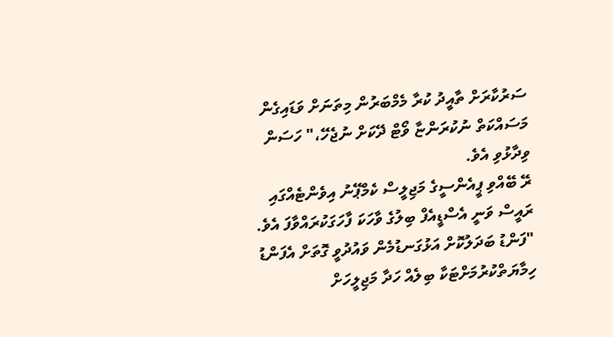ސަރުކާރަށް ތާއީދު ކުރާ މެމްބަރުން މިތަނަށް ވަޑައިގެން މަސައްކަތް ނުކުރަންޏާ ވޯޓް ދޭކަށް ނުޖެހޭ،" ހަސަން ވިދާޅުވި އެވެ.
ރޭ ބޭއްވި ޕީއެންސީގެ މަޖިލީސް ކެމްޕޭނު އިވެންޓެއްގައި ރައީސް ވަނީ އެސްޑީއެފް ބިލުގެ ވާހަކަ ފާހަގަކުރައްވާފަ އެވެ.
"ފަންޑު ބަދަލުކޮށް އަޅުގަނޑުމެން ވައުދުވީ ގޮތަށް އެފަންޑު ހިމާޔަތްކުރުމަށްޓަކާ ބިލެއް ހަދާ މަޖިލީހަށް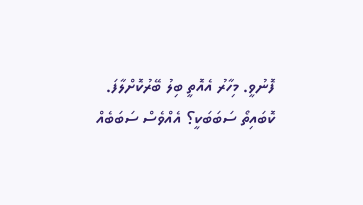ފޮނުވީ. މިހާރު އެއޮތީ ބިލު ބޭރުކޮށްލާފަ. ކޮބައިތޯ ސަބަބަކީ؟ އެއްވެސް ސަބަބެއް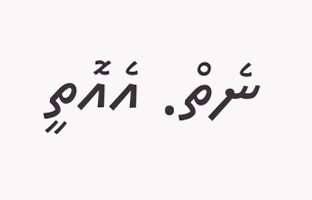ނެތް. އެއޮތީ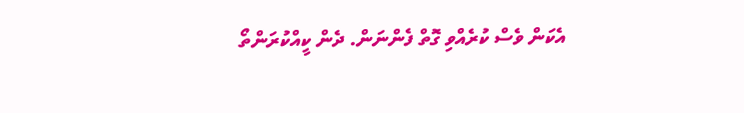އެކަން ވެސް ކުރެއްވި ގޮތް ފެންނަން. ދެން ކީއްކުރަންތޯ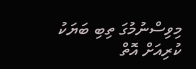މިވިސްނުމުގަ ތިބި ބަޔަކު ކުރިއަށް އޮތް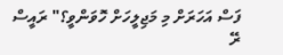ފަސް އަހަރަށް މި މަޖިލީހަށް ހޮވަންވީ؟" ރައީސް ރޭ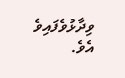ވިދާޅުވެފައިވެ އެވެ.